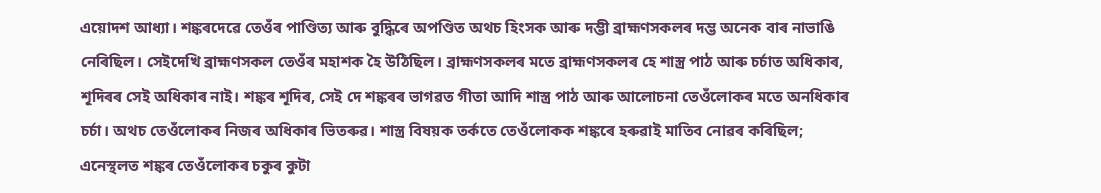এয়োদশ আধ্যা। শঙ্কৰদেৱে তেওঁৰ পাণ্ডিত্য আৰু বুদ্ধিৰে অপণ্ডিত অথচ হিংসক আৰু দম্ভী ব্ৰাহ্মণসকলৰ দম্ভ অনেক বাৰ নাভাঙি নেৰিছিল। সেইদেখি ব্ৰাহ্মণসকল তেওঁৰ মহাশক হৈ উঠিছিল। ব্ৰাহ্মণসকলৰ মতে ব্ৰাহ্মণসকলৰ হে শাস্ত্ৰ পাঠ আৰু চৰ্চাত অধিকাৰ, শূদিৰৰ সেই অধিকাৰ নাই। শঙ্কৰ শূদিৰ, সেই দে শঙ্কৰৰ ভাগৱত গীতা আদি শাস্ত্ৰ পাঠ আৰু আলোচনা তেওঁলোকৰ মতে অনধিকাৰ চৰ্চা। অথচ তেওঁলোকৰ নিজৰ অধিকাৰ ভিতৰুৱ। শাস্ত্ৰ বিষয়ক তৰ্কতে তেওঁলোকক শঙ্কৰে হৰুৱাই মাতিব নোৱৰ কৰিছিল; এনেস্থলত শঙ্কৰ তেওঁলোকৰ চকুৰ কুটা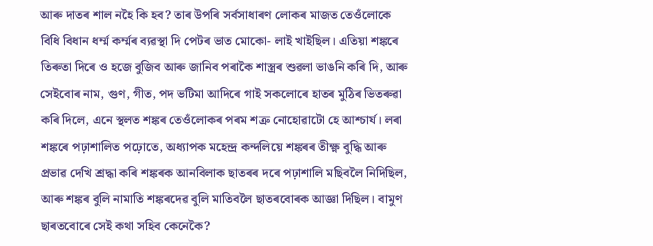আৰু দাতৰ শাল নহৈ কি হব? তাৰ উপৰি সৰ্বসাধাৰণ লোকৰ মাজত তেওঁলোকে বিধি বিধান ধৰ্ম্ম কৰ্ম্মৰ ব্যৱস্থা দি পেটৰ ভাত মোকো- লাই খাইছিল। এতিয়া শঙ্কৰে তিৰুতা দিৰে ও হজে বুজিব আৰু জানিব পৰাকৈ শাস্ত্ৰৰ শুৱলা ভাঙনি কৰি দি, আৰু সেইবোৰ নাম, গুণ, গীত, পদ ভটিমা আদিৰে গাই সকলোৰে হাতৰ মুঠিৰ ভিতৰুৱা কৰি দিলে, এনে স্থলত শঙ্কৰ তেওঁলোকৰ পৰম শত্ৰু নোহোৱাটো হে আশ্চাৰ্য। লৰা শঙ্কৰে পঢ়াশালিত পঢ়োতে, অধ্যাপক মহেন্দ্ৰ কন্দলিয়ে শঙ্কৰৰ তীক্ষ্ণ বুদ্ধি আৰু প্ৰভাৱ দেখি শ্ৰদ্ধা কৰি শঙ্কৰক আনবিলাক ছাতৰৰ দৰে পঢ়াশালি মছিবলৈ নিদিছিল, আৰু শঙ্কৰ বুলি নামাতি শঙ্কৰদেৱ বুলি মাতিবলৈ ছাতৰবোৰক আজ্ঞা দিছিল। বামুণ ছাৰতবোৰে সেই কথা সহিব কেনেকৈ?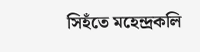সিহঁতে মহেন্দ্ৰকলি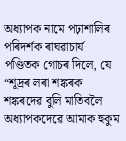অধ্যাপক নামে পঢ়াশালিৰ পৰিদৰ্শক ৰাঘৱাচাৰ্য পণ্ডিতক গোচৰ দিলে, যে “শূদ্ৰৰ লৰা শঙ্কৰক শঙ্কৰদেৱ বুলি মাতিবলৈ অধ্যাপকদেৱে আমাক হুকুম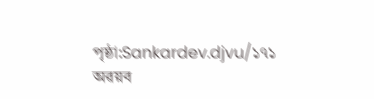পৃষ্ঠা:Sankardev.djvu/১৭১
অৱয়ব